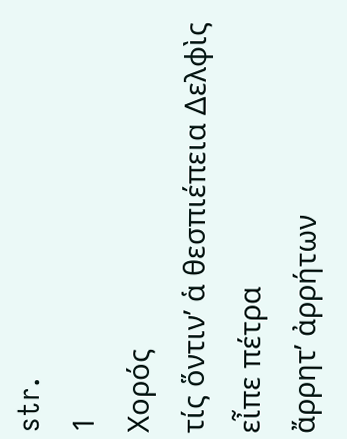str.
1
Χορός
τίς ὅντινʼ ἁ θεσπιέπεια Δελφὶς εἶπε πέτρα
ἄρρητʼ ἀρρήτων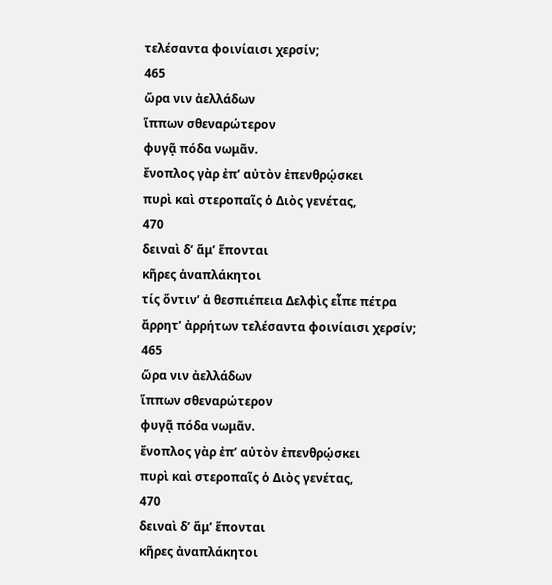τελέσαντα φοινίαισι χερσίν;
465
ὥρα νιν ἀελλάδων
ἵππων σθεναρώτερον
φυγᾷ πόδα νωμᾶν.
ἔνοπλος γὰρ ἐπʼ αὐτὸν ἐπενθρῴσκει
πυρὶ καὶ στεροπαῖς ὁ Διὸς γενέτας,
470
δειναὶ δʼ ἅμʼ ἕπονται
κῆρες ἀναπλάκητοι
τίς ὅντινʼ ἁ θεσπιέπεια Δελφὶς εἶπε πέτρα
ἄρρητʼ ἀρρήτων τελέσαντα φοινίαισι χερσίν;
465
ὥρα νιν ἀελλάδων
ἵππων σθεναρώτερον
φυγᾷ πόδα νωμᾶν.
ἔνοπλος γὰρ ἐπʼ αὐτὸν ἐπενθρῴσκει
πυρὶ καὶ στεροπαῖς ὁ Διὸς γενέτας,
470
δειναὶ δʼ ἅμʼ ἕπονται
κῆρες ἀναπλάκητοι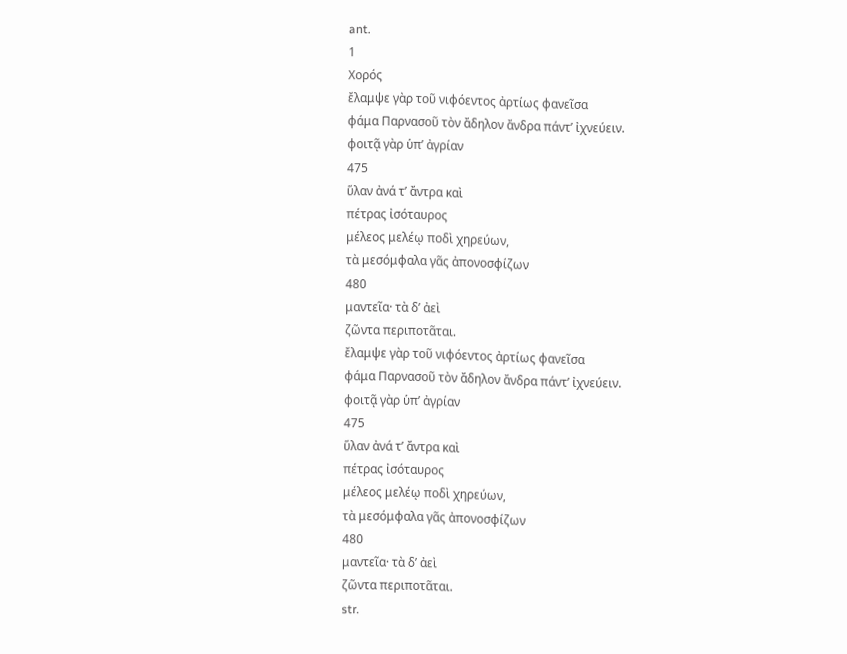ant.
1
Χορός
ἔλαμψε γὰρ τοῦ νιφόεντος ἀρτίως φανεῖσα
φάμα Παρνασοῦ τὸν ἄδηλον ἄνδρα πάντʼ ἰχνεύειν.
φοιτᾷ γὰρ ὑπʼ ἀγρίαν
475
ὕλαν ἀνά τʼ ἄντρα καὶ
πέτρας ἰσόταυρος
μέλεος μελέῳ ποδὶ χηρεύων,
τὰ μεσόμφαλα γᾶς ἀπονοσφίζων
480
μαντεῖα· τὰ δʼ ἀεὶ
ζῶντα περιποτᾶται.
ἔλαμψε γὰρ τοῦ νιφόεντος ἀρτίως φανεῖσα
φάμα Παρνασοῦ τὸν ἄδηλον ἄνδρα πάντʼ ἰχνεύειν.
φοιτᾷ γὰρ ὑπʼ ἀγρίαν
475
ὕλαν ἀνά τʼ ἄντρα καὶ
πέτρας ἰσόταυρος
μέλεος μελέῳ ποδὶ χηρεύων,
τὰ μεσόμφαλα γᾶς ἀπονοσφίζων
480
μαντεῖα· τὰ δʼ ἀεὶ
ζῶντα περιποτᾶται.
str.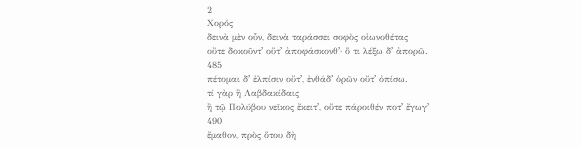2
Χορός
δεινὰ μὲν οὖν, δεινὰ ταράσσει σοφὸς οἰωνοθέτας
οὔτε δοκοῦντʼ οὔτʼ ἀποφάσκονθʼ· ὅ τι λέξω δʼ ἀπορῶ.
485
πέτομαι δʼ ἐλπίσιν οὔτʼ, ἐνθάδʼ ὁρῶν οὔτʼ ὀπίσω.
τί γὰρ ἢ Λαβδακίδαις
ἢ τῷ Πολύβου νεῖκος ἔκειτʼ, οὔτε πάροιθέν ποτʼ ἔγωγʼ
490
ἔμαθον, πρὸς ὅτου δὴ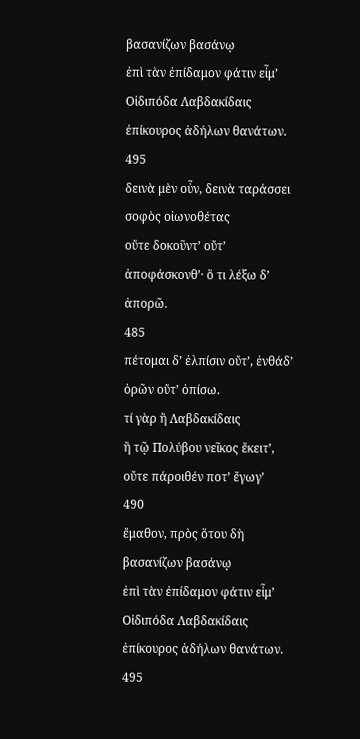βασανίζων βασάνῳ
ἐπὶ τὰν ἐπίδαμον φάτιν εἶμʼ Οἰδιπόδα Λαβδακίδαις
ἐπίκουρος ἀδήλων θανάτων.
495
δεινὰ μὲν οὖν, δεινὰ ταράσσει σοφὸς οἰωνοθέτας
οὔτε δοκοῦντʼ οὔτʼ ἀποφάσκονθʼ· ὅ τι λέξω δʼ ἀπορῶ.
485
πέτομαι δʼ ἐλπίσιν οὔτʼ, ἐνθάδʼ ὁρῶν οὔτʼ ὀπίσω.
τί γὰρ ἢ Λαβδακίδαις
ἢ τῷ Πολύβου νεῖκος ἔκειτʼ, οὔτε πάροιθέν ποτʼ ἔγωγʼ
490
ἔμαθον, πρὸς ὅτου δὴ βασανίζων βασάνῳ
ἐπὶ τὰν ἐπίδαμον φάτιν εἶμʼ Οἰδιπόδα Λαβδακίδαις
ἐπίκουρος ἀδήλων θανάτων.
495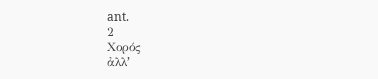ant.
2
Χορός
ἀλλʼ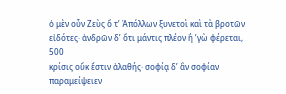ὁ μὲν οὖν Ζεὺς ὅ τʼ Ἀπόλλων ξυνετοὶ καὶ τὰ βροτῶν
εἰδότες· ἀνδρῶν δʼ ὅτι μάντις πλέον ἢ ʼγὼ φέρεται,
500
κρίσις οὔκ ἔστιν ἀλαθής· σοφίᾳ δʼ ἂν σοφίαν
παραμείψειεν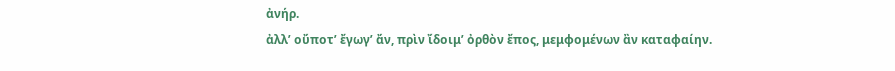ἀνήρ.
ἀλλʼ οὔποτʼ ἔγωγʼ ἄν, πρὶν ἴδοιμʼ ὀρθὸν ἔπος, μεμφομένων ἂν καταφαίην.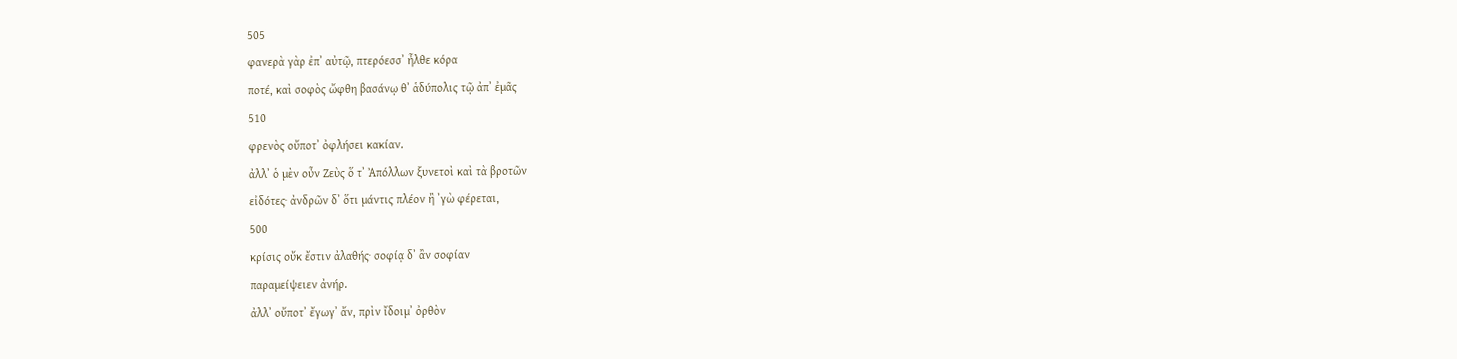505
φανερὰ γὰρ ἐπʼ αὐτῷ, πτερόεσσʼ ἦλθε κόρα
ποτέ, καὶ σοφὸς ὤφθη βασάνῳ θʼ ἁδύπολις τῷ ἀπʼ ἐμᾶς
510
φρενὸς οὔποτʼ ὀφλήσει κακίαν.
ἀλλʼ ὁ μὲν οὖν Ζεὺς ὅ τʼ Ἀπόλλων ξυνετοὶ καὶ τὰ βροτῶν
εἰδότες· ἀνδρῶν δʼ ὅτι μάντις πλέον ἢ ʼγὼ φέρεται,
500
κρίσις οὔκ ἔστιν ἀλαθής· σοφίᾳ δʼ ἂν σοφίαν
παραμείψειεν ἀνήρ.
ἀλλʼ οὔποτʼ ἔγωγʼ ἄν, πρὶν ἴδοιμʼ ὀρθὸν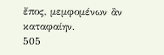ἔπος, μεμφομένων ἂν καταφαίην.
505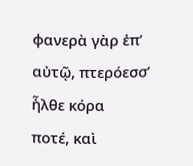φανερὰ γὰρ ἐπʼ αὐτῷ, πτερόεσσʼ ἦλθε κόρα
ποτέ, καὶ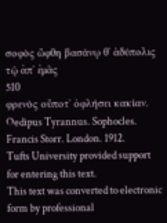σοφὸς ὤφθη βασάνῳ θʼ ἁδύπολις τῷ ἀπʼ ἐμᾶς
510
φρενὸς οὔποτʼ ὀφλήσει κακίαν.
Oedipus Tyrannus. Sophocles. Francis Storr. London. 1912.
Tufts University provided support for entering this text.
This text was converted to electronic form by professional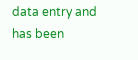data entry and has been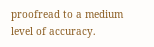proofread to a medium level of accuracy.